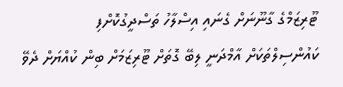ޓޫރިޒަމްގެ ގާނޫނަށް ގެނައި އިސްލާހު ތަސްދީގުކޮށްފި
ކައުންސިލްތަކަށް އާމްދަނީ ލިބޭ ގޮތަށް ޓޫރިޒަމަށް ބިން ކުއްޔަށް ދެވޭ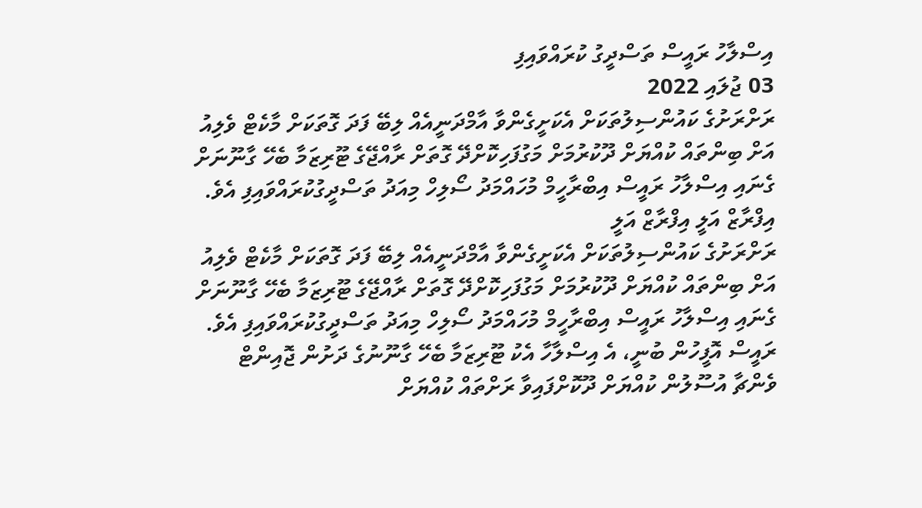އިސްލާހު ރައީސް ތަސްދީގު ކުރައްވައިފި
03 ޖުލައި 2022
ރަށްރަށުގެ ކައުންސިލުތަކަށް އެކަށީގެންވާ އާމްދަނީއެއް ލިބޭ ފަދަ ގޮތަކަށް މާކެޓް ވެލިއު އަށް ބިންތައް ކުއްޔަށް ދޫކުރުމަށް މަގުފަހިކޮށްދޭ ގޮތަށް ރާއްޖޭގެ ޓޫރިޒަމާ ބެހޭ ގާނޫނަށް ގެނައި އިސްލާހު ރައީސް އިބްރާހީމް މުހައްމަދު ސޯލިހް މިއަދު ތަސްދީގުކުރައްވައިފި އެވެ.
އިފްރާޒް އަލީ އިފްރާޒް އަލީ
ރަށްރަށުގެ ކައުންސިލުތަކަށް އެކަށީގެންވާ އާމްދަނީއެއް ލިބޭ ފަދަ ގޮތަކަށް މާކެޓް ވެލިއު އަށް ބިންތައް ކުއްޔަށް ދޫކުރުމަށް މަގުފަހިކޮށްދޭ ގޮތަށް ރާއްޖޭގެ ޓޫރިޒަމާ ބެހޭ ގާނޫނަށް ގެނައި އިސްލާހު ރައީސް އިބްރާހީމް މުހައްމަދު ސޯލިހް މިއަދު ތަސްދީގުކުރައްވައިފި އެވެ.
ރައީސް އޮފީހުން ބުނީ، އެ އިސްލާހާ އެކު ޓޫރިޒަމާ ބެހޭ ގާނޫނުގެ ދަށުން ޖޮއިންޓް ވެންޗާ އުސޫލުން ކުއްޔަށް ދޫކޮށްފައިވާ ރަށްތައް ކުއްޔަށް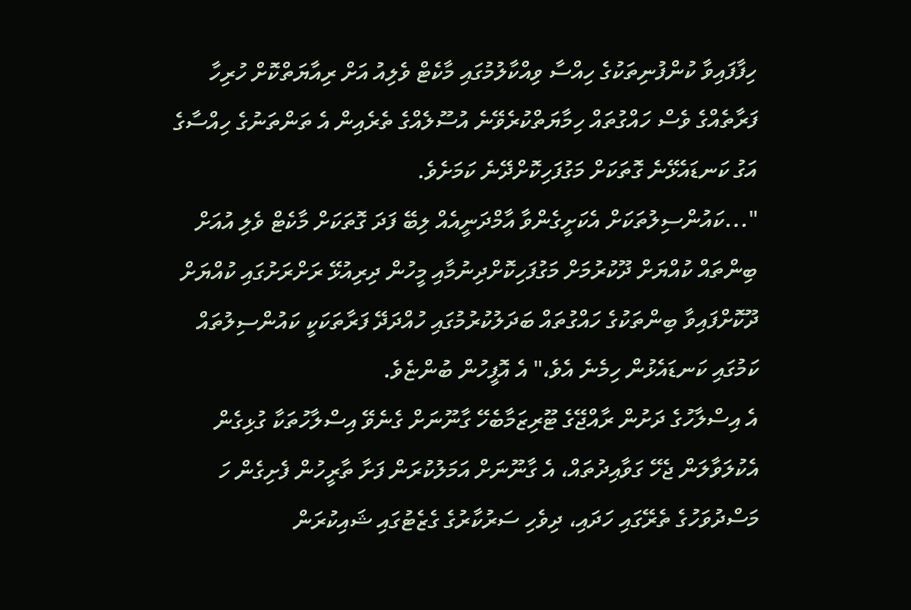ހިފާފައިވާ ކުންފުނިތަކުގެ ހިއްސާ ވިއްކާލުމުގައި މާކެޓް ވެލިއު އަށް ރިއާޔަތްކޮށް ހުރިހާ ފަރާތެއްގެ ވެސް ހައްގުތައް ހިމާޔަތްކުރެވޭނެ އުސޫލެއްގެ ތެރެއިން އެ ތަންތަނުގެ ހިއްސާގެ އަގު ކަނޑައެޅޭނެ ގޮތަކަށް މަގުފަހިކޮށްދޭނެ ކަމަށެވެ.
"...ކައުންސިލުތަކަށް އެކަށީގެންވާ އާމްދަނީއެއް ލިބޭ ފަދަ ގޮތަކަށް މާކެޓް ވެލި އުއަށް ބިންތައް ކުއްޔަށް ދޫކުރުމަށް މަގުފަހިކޮށްދިނުމާއި މީހުން ދިރިއުޅޭ ރަށްރަށުގައި ކުއްޔަށް ދޫކޮށްފައިވާ ބިންތަކުގެ ހައްގުތައް ބަދަލުކުރުމުގައި ހުއްދަދޭ ފަރާތަކަކީ ކައުންސިލުތައް ކަމުގައި ކަނޑައެޅުން ހިމެނެ އެވެ،" އެ އޮފީހުން ބުންޏެވެ.
އެ އިސްލާހުގެ ދަށުން ރާއްޖޭގެ ޓޫރިޒަމާބެހޭ ގާނޫނަށް ގެނެވޭ އިސްލާހުތަކާ ގުޅިގެން އެކުލަވާލަން ޖެހޭ ގަވާއިދުތައް، އެ ގާނޫނަށް އަމަލުކުރަން ފަށާ ތާރީހުން ފެށިގެން ހަ މަސްދުވަހުގެ ތެރޭގައި ހަދައި، ދިވެހި ސަރުކާރުގެ ގެޒެޓުގައި ޝައިކުރަން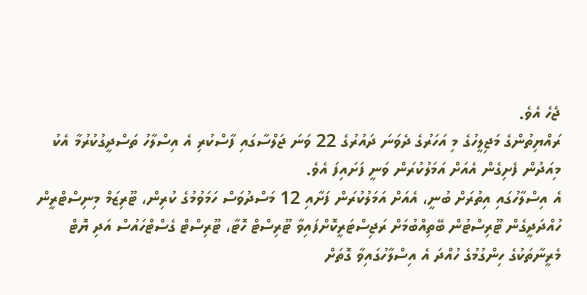ޖެހެ އެވެ.
ރައްޔިތުންގެ މަޖިލީހުގެ މި އަހަރުގެ ދެވަނަ ދައުރުގެ 22 ވަނަ ޖަލްސާގައި ފާސްކުރި އެ އިސްލާހު ތަސްދީގުކުރުމާ އެކު މިއަދުން ފެށިގެން އެއަށް އަމަލުކުރަން ވަނީ ފަށައިފަ އެވެ.
އެ އިސްލާހުގައި އިތުރަށް ބުނީ، އެއަށް އަމަލުކުރަން ފަށާއި 12 މަސްދުވަސް ހަމަވުމުގެ ކުރިން، ޓޫރިޒަމް މިނިސްޓްރީން ހުއްދަދީގެން ޓޫރިސްޓުން ބޭތިއްބުމަށް ރަޖިސްޓަރީކޮށްފައިވާ ޓޫރިސްޓް ހޮޓާ، ޓޫރިސްޓް ގެސްޓްހައުސް އަދި ޔޮޓް މެރީނާތަކުގެ ހިންގުމުގެ ހުއްދަ އެ އިސްލާހުގައިވާ ގޮތަށް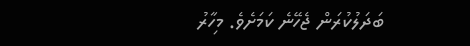ބަދަލުކުރަން ޖެހޭނެ ކަމަށެވެ. މިހާރު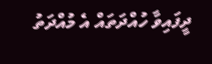ދީފައިވާ ހުއްދަތައް އެ މުއްދަތު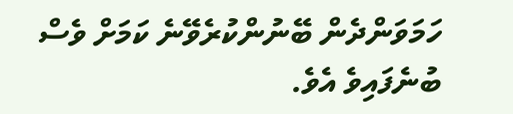ހަމަވަންދެން ބޭނުންކުރެވޭނެ ކަމަށް ވެސް ބުނެފައިވެ އެވެ.